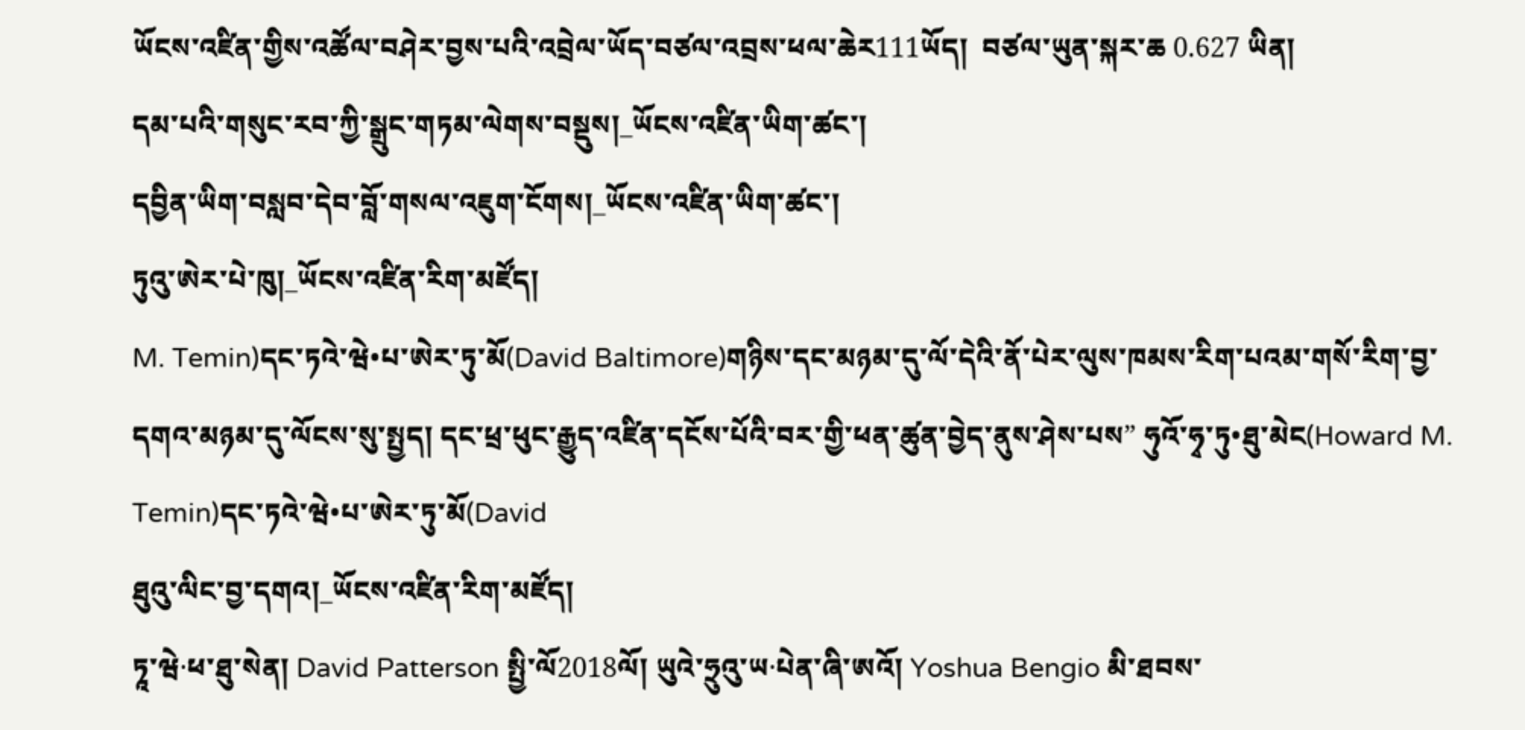ཡོངས་འཛིན་གྱིས་འཚོལ་བཤེར་བྱས་པའི་འབྲེལ་ཡོད་བཙལ་འབྲས་ཕལ་ཆེར111ཡོད།  བཙལ་ཡུན་སྐར་ཆ 0.627 ཡིན།
དམ་པའི་གསུང་རབ་ཀྱི་སྒྲུང་གཏམ་ལེགས་བསྡུས།_ཡོངས་འཛིན་ཡིག་ཚང་།
དབྱིན་ཡིག་བསླབ་དེབ་བློ་གསལ་འཇུག་ངོགས།_ཡོངས་འཛིན་ཡིག་ཚང་།
ཏུའུ་ཨེར་པེ་ཁུ།_ཡོངས་འཛིན་རིག་མཛོད།
M. Temin)དང་ཏའེ་ཝེ•པ་ཨེར་ཏུ་མོ(David Baltimore)གཉིས་དང་མཉམ་དུ་ལོ་དེའི་ནོ་པེར་ལུས་ཁམས་རིག་པའམ་གསོ་རིག་བྱ་དགའ་མཉམ་དུ་ལོངས་སུ་སྤྱད། དང་ཕྲ་ཕུང་རྒྱུད་འཛིན་དངོས་པོའི་བར་གྱི་ཕན་ཚུན་བྱེད་ནུས་ཤེས་པས” ཧུའོ་ཧྭ་ཏུ•ཐུ་མེང(Howard M. Temin)དང་ཏའེ་ཝེ•པ་ཨེར་ཏུ་མོ(David
ཐུའུ་ལིང་བྱ་དགའ།_ཡོངས་འཛིན་རིག་མཛོད།
ཏཱ་ཝེ·ཕ་ཐུ་སེན། David Patterson སྤྱི་ལོ2018ལོ། ཡུའེ་ཧྲུའུ་ཡ·པེན་ཞི་ཨའོ། Yoshua Bengio མི་ཐབས་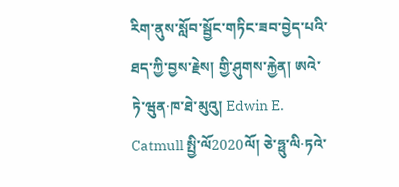རིག་ནུས་སློབ་སྦྱོང་གཏིང་ཟབ་བྱེད་པའི་ཐད་ཀྱི་བྱས་རྗེས། གྱི་ཤུགས་རྐྱེན། ཨའེ་ཏེ་ཝུན·ཁ་ཐེ་མུའུ། Edwin E. Catmull སྤྱི་ལོ2020ལོ། ཅེ་ཧྥུ་ལི·ཏའེ་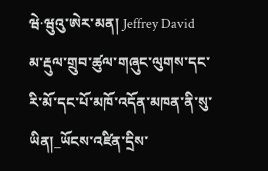ཝེ·ཝུའུ་ཨེར་མན། Jeffrey David
མ་རྡུལ་གྲུབ་ཚུལ་གཞུང་ལུགས་དང་རི་མོ་དང་པོ་མཁོ་འདོན་མཁན་ནི་སུ་ཡིན།_ཡོངས་འཛིན་དྲིས་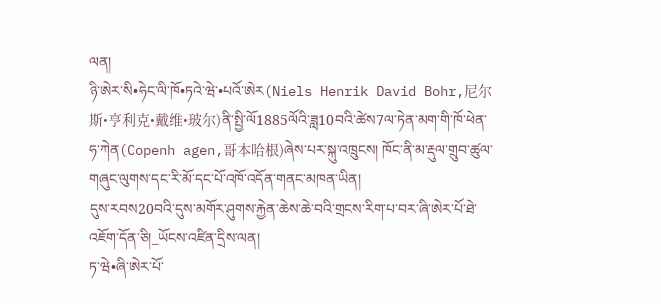ལན།
ཉི་ཨེར་སི•ཧེང་ལི་ཁོ•ཏའེ་ཝེ་•པའོ་ཨེར(Niels Henrik David Bohr,尼尔斯•亨利克•戴维•玻尔)ནི་སྤྱི་ལོ1885ལོའི་ཟླ10བའི་ཚེས7ལ་ཏེན་མག་གི་ཁོ་ཕེན་ཧ་ཀེན(Copenh agen,哥本哈根)ཞེས་པར་སྐུ་འཁྲུངས། ཁོང་ནི་མ་རྡུལ་གྲུབ་ཚུལ་གཞུང་ལུགས་དང་རི་མོ་དང་པོ་འཁོ་འདོན་གནང་མཁན་ཡིན།
དུས་རབས20བའི་དུས་མགོར་ཤུགས་རྐྱེན་ཆེས་ཆེ་བའི་གྲངས་རིག་པ་བར་ཞི་ཨེར་པོ་ཐེ་འཇོག་དོན་ཅི།_ཡོངས་འཛིན་དྲིས་ལན།
ཏ་ཝེ•ཞི་ཨེར་པོ་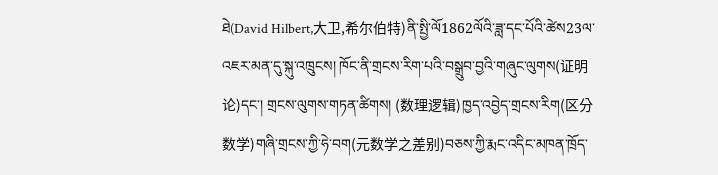ཐེ(David Hilbert,大卫,希尔伯特)ནི་སྤྱི་ལོ1862ལོའི་ཟླ་དང་པོའི་ཚེས23ལ་འཇར་མན་དུ་སྐུ་འཁྲུངས། ཁོང་ནི་གྲངས་རིག་པའི་བསྒྲུབ་བྱའི་གཞུང་ལུགས(证明论)དང་། གྲངས་ལུགས་གཏན་ཚིགས། (数理逻辑)ཁྱད་འབྱེད་གྲངས་རིག(区分数学)གཞི་གྲངས་ཀྱི་ཧེ་བག(元数学之差别)བཅས་ཀྱི་རྨང་འདིང་མཁན་ཁྲོད་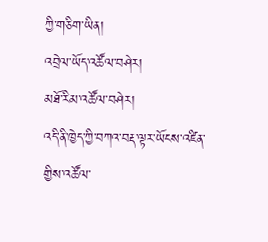ཀྱི་གཅིག་ཡིན།
འབྲེལ་ཡོད་འཚོལ་བཤེར།
མཐོ་རིམ་འཚོལ་བཤེར།
འདི་ནི་ཁྱེད་ཀྱི་བཀའ་བརྡ་ལྟར་ཡོངས་འཛིན་གྱིས་འཚོལ་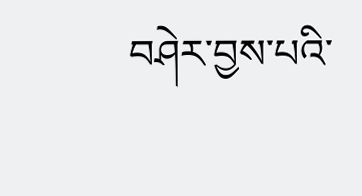བཤེར་བྱས་པའི་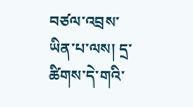བཙལ་འབྲས་ཡིན་པ་ལས། དྲ་ཚིགས་དེ་གའི་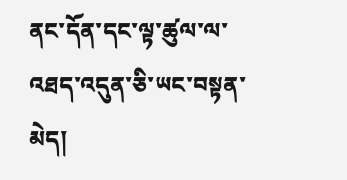ནང་དོན་དང་ལྟ་ཚུལ་ལ་འཐད་འདུན་ཅི་ཡང་བསྟན་མེད།